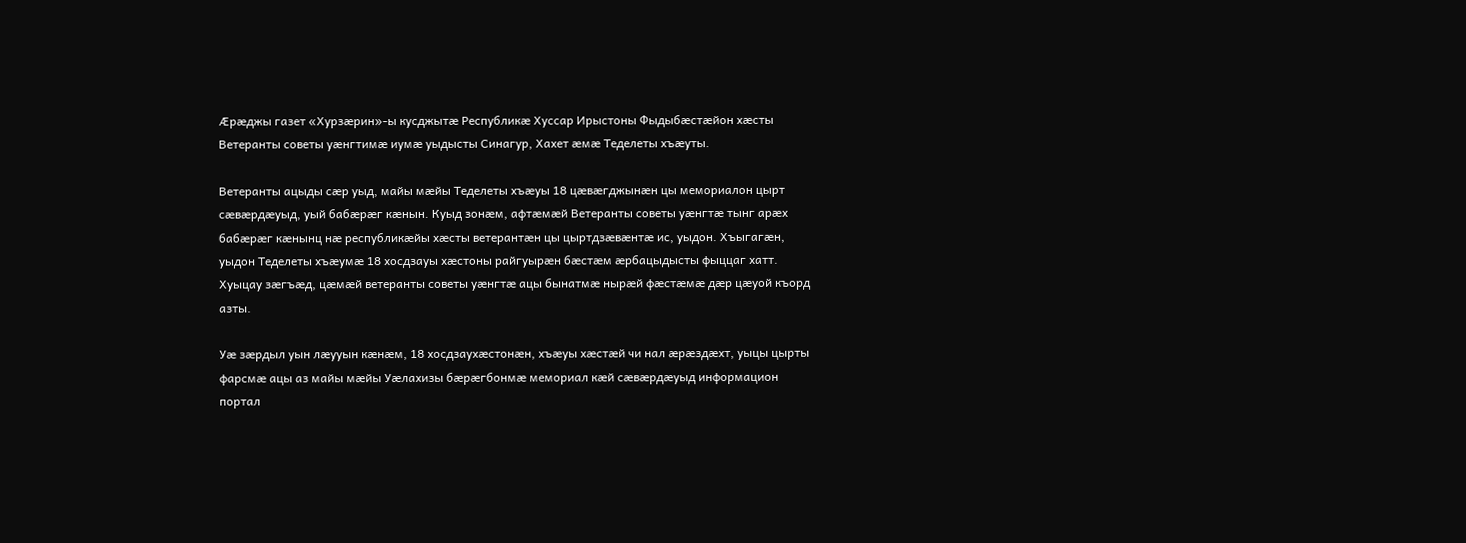Æрæджы газет «Хурзæрин»-ы кусджытæ Республикæ Хуссар Ирыстоны Фыдыбæстæйон хæсты Ветеранты советы уæнгтимæ иумæ уыдысты Синагур, Хахет æмæ Теделеты хъæуты.

Ветеранты ацыды сæр уыд, майы мæйы Теделеты хъæуы 18 цæвæгджынæн цы мемориалон цырт  сæвæрдæуыд, уый бабæрæг кæнын. Куыд зонæм, афтæмæй Ветеранты советы уæнгтæ тынг арæх бабæрæг кæнынц нæ республикæйы хæсты ветерантæн цы цыртдзæвæнтæ ис, уыдон. Хъыгагæн, уыдон Теделеты хъæумæ 18 хосдзауы хæстоны райгуырæн бæстæм æрбацыдысты фыццаг хатт. Хуыцау зæгъæд, цæмæй ветеранты советы уæнгтæ ацы бынатмæ нырæй фæстæмæ дæр цæуой къорд азты.

Уæ зæрдыл уын лæууын кæнæм, 18 хосдзаухæстонæн, хъæуы хæстæй чи нал æрæздæхт, уыцы цырты фарсмæ ацы аз майы мæйы Уæлахизы бæрæгбонмæ мемориал кæй сæвæрдæуыд информацион портал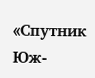«Спутник Юж-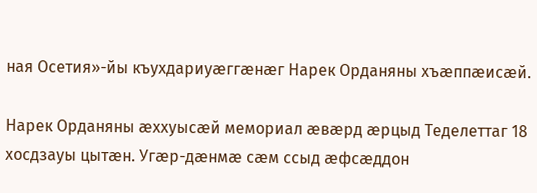ная Осетия»-йы къухдариуæггæнæг Нарек Орданяны хъæппæисæй.

Нарек Орданяны æххуысæй мемориал æвæрд æрцыд Теделеттаг 18 хосдзауы цытæн. Угæр-дæнмæ сæм ссыд æфсæддон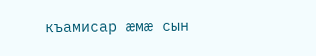къамисар æмæ сын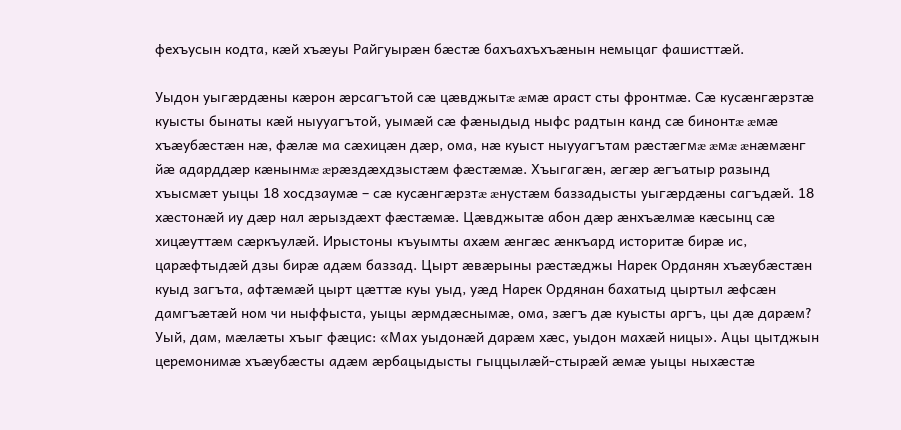фехъусын кодта, кæй хъæуы Райгуырæн бæстæ бахъахъхъæнын немыцаг фашисттæй.

Уыдон уыгæрдæны кæрон æрсагътой сæ цæвджытæ æмæ араст сты фронтмæ. Сæ кусæнгæрзтæ куысты бынаты кæй ныууагътой, уымæй сæ фæныдыд ныфс радтын канд сæ бинонтæ æмæ хъæубæстæн нæ, фæлæ ма сæхицæн дæр, ома, нæ куыст ныууагътам рæстæгмæ æмæ æнæмæнг йæ адарддæр кæнынмæ æрæздæхдзыстæм фæстæмæ. Хъыгагæн, æгæр æгъатыр разынд хъысмæт уыцы 18 хосдзаумæ – сæ кусæнгæрзтæ æнустæм баззадысты уыгæрдæны сагъдæй. 18 хæстонæй иу дæр нал æрыздæхт фæстæмæ. Цæвджытæ абон дæр æнхъæлмæ кæсынц сæ хицæуттæм сæркъулæй. Ирыстоны къуымты ахæм æнгæс æнкъард историтæ бирæ ис, царæфтыдæй дзы бирæ адæм баззад. Цырт æвæрыны рæстæджы Нарек Орданян хъæубæстæн куыд загъта, афтæмæй цырт цæттæ куы уыд, уæд Нарек Ордянан бахатыд цыртыл æфсæн дамгъæтæй ном чи ныффыста, уыцы æрмдæснымæ, ома, зæгъ дæ куысты аргъ, цы дæ дарæм? Уый, дам, мæлæты хъыг фæцис: «Мах уыдонæй дарæм хæс, уыдон махæй ницы». Ацы цытджын церемонимæ хъæубæсты адæм æрбацыдысты гыццылæй-стырæй æмæ уыцы ныхæстæ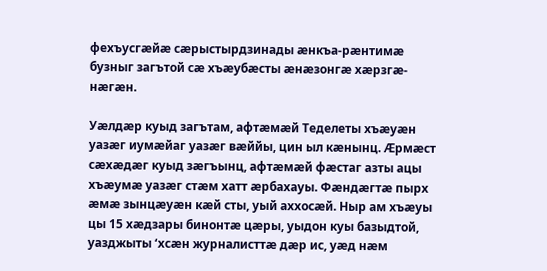фехъусгæйæ сæрыстырдзинады æнкъа-рæнтимæ бузныг загътой сæ хъæубæсты æнæзонгæ хæрзгæ-нæгæн.

Уæлдæр куыд загътам, афтæмæй Теделеты хъæуæн уазæг иумæйаг уазæг вæййы, цин ыл кæнынц. Æрмæст сæхæдæг куыд зæгъынц, афтæмæй фæстаг азты ацы хъæумæ уазæг стæм хатт æрбахауы. Фæндæгтæ пырх æмæ зынцæуæн кæй сты, уый аххосæй. Ныр ам хъæуы цы 15 хæдзары бинонтæ цæры, уыдон куы базыдтой, уазджыты ‘хсæн журналисттæ дæр ис, уæд нæм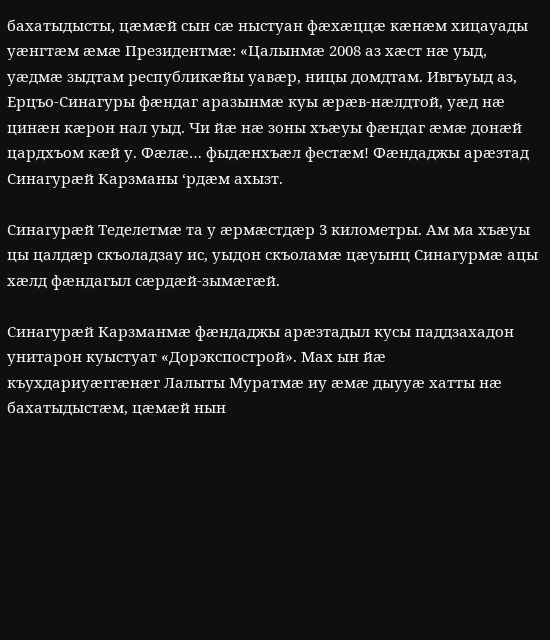бахатыдысты, цæмæй сын сæ ныстуан фæхæццæ кæнæм хицауады уæнгтæм æмæ Президентмæ: «Цалынмæ 2008 аз хæст нæ уыд, уæдмæ зыдтам республикæйы уавæр, ницы домдтам. Ивгъуыд аз, Ерцъо-Синагуры фæндаг аразынмæ куы æрæв-нæлдтой, уæд нæ цинæн кæрон нал уыд. Чи йæ нæ зоны хъæуы фæндаг æмæ донæй цардхъом кæй у. Фæлæ… фыдæнхъæл фестæм! Фæндаджы арæзтад Синагурæй Карзманы ‘рдæм ахызт.

Синагурæй Теделетмæ та у æрмæстдæр 3 километры. Ам ма хъæуы цы цалдæр скъоладзау ис, уыдон скъоламæ цæуынц Синагурмæ ацы хæлд фæндагыл сæрдæй-зымæгæй.

Синагурæй Карзманмæ фæндаджы арæзтадыл кусы паддзахадон унитарон куыстуат «Дорэкспострой». Мах ын йæ къухдариуæггæнæг Лалыты Муратмæ иу æмæ дыууæ хатты нæ бахатыдыстæм, цæмæй нын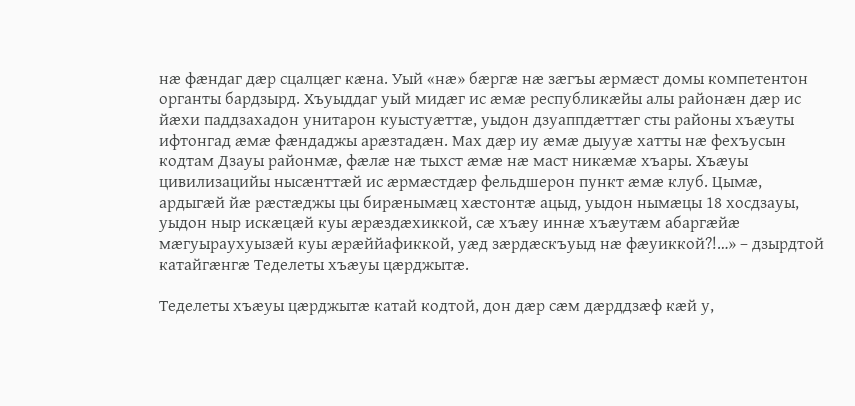нæ фæндаг дæр сцалцæг кæна. Уый «нæ» бæргæ нæ зæгъы æрмæст домы компетентон органты бардзырд. Хъуыддаг уый мидæг ис æмæ республикæйы алы районæн дæр ис йæхи паддзахадон унитарон куыстуæттæ, уыдон дзуаппдæттæг сты районы хъæуты ифтонгад æмæ фæндаджы арæзтадæн. Мах дæр иу æмæ дыууæ хатты нæ фехъусын кодтам Дзауы районмæ, фæлæ нæ тыхст æмæ нæ маст никæмæ хъары. Хъæуы цивилизацийы нысæнттæй ис æрмæстдæр фельдшерон пункт æмæ клуб. Цымæ, ардыгæй йæ рæстæджы цы бирæнымæц хæстонтæ ацыд, уыдон нымæцы 18 хосдзауы, уыдон ныр искæцæй куы æрæздæхиккой, сæ хъæу иннæ хъæутæм абаргæйæ мæгуыраухуызæй куы æрæййафиккой, уæд зæрдæскъуыд нæ фæуиккой?!…» – дзырдтой катайгæнгæ Теделеты хъæуы цæрджытæ.

Теделеты хъæуы цæрджытæ катай кодтой, дон дæр сæм дæрддзæф кæй у,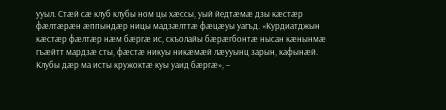ууыл. Стæй сæ клуб клубы ном цы хæссы, уый йедтæмæ дзы кæстæр фæлтæрæн æппындæр ницы мадзæлттæ фæцæуы уагъд. «Курдиатджын кæстæр фæлтæр нæм бæргæ ис, скъолайы бæрæгбонтæ нысан кæнынмæ гъæйтт мардзæ сты, фæстæ никуы никæмæй лæууынц зарын, кафынæй. Клубы дæр ма исты кружоктæ куы уаид бæргæ», –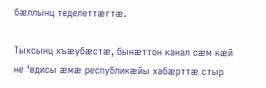бæллынц теделеттæгтæ.

Тыхсынц хъæубæстæ, бынæттон канал сæм кæй не ‘вдисы æмæ республикæйы хабæрттæ стыр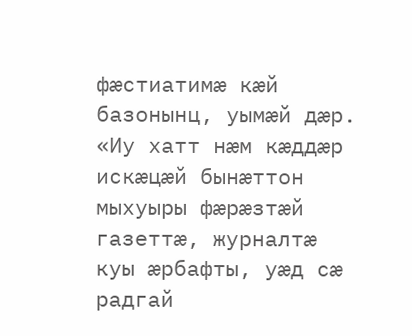фæстиатимæ кæй базонынц, уымæй дæр. «Иу хатт нæм кæддæр искæцæй бынæттон мыхуыры фæрæзтæй газеттæ, журналтæ куы æрбафты, уæд сæ радгай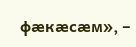фæкæсæм», –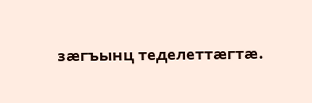зæгъынц теделеттæгтæ.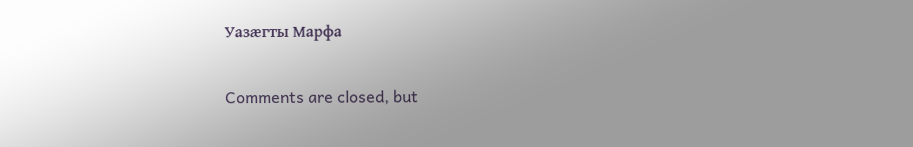Уазæгты Марфа

Comments are closed, but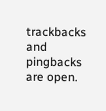trackbacks and pingbacks are open.